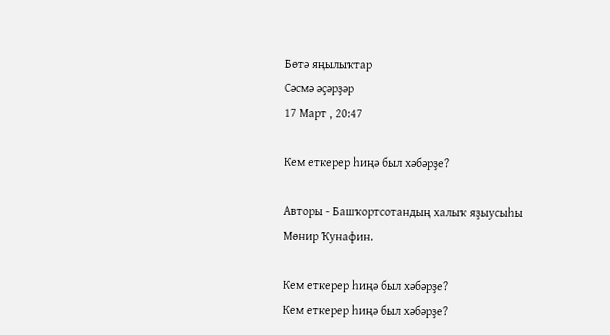Бөтә яңылыҡтар
Сәсмә әҫәрҙәр
17 Март , 20:47

Кем еткерер һиңә был хәбәрҙе?

Авторы - Башҡортсотандың халыҡ яҙыусыһы Мөнир Ҡунафин.

Кем еткерер һиңә был хәбәрҙе?
Кем еткерер һиңә был хәбәрҙе?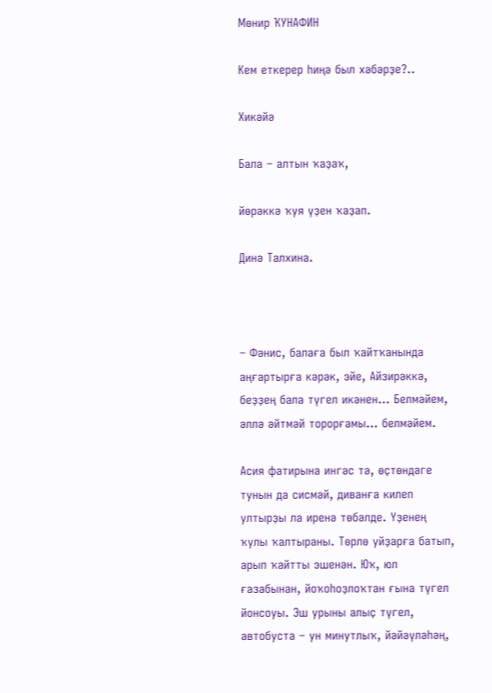Мөнир ҠУНАФИН

Кем еткерер һиңә был хәбәрҙе?..

Хикәйә

Бала – алтын ҡаҙаҡ,

йөрәккә ҡуя үҙен ҡаҙап.

Динә Талхина.



– Фәнис, балаға был ҡайтҡанында аңғартырға кәрәк, эйе, Айзирәккә, беҙҙең бала түгел икәнен... Белмәйем, әллә әйтмәй торорғамы... белмәйем.

Асия фатирына ингәс тә, өҫтөндәге тунын да сисмәй, диванға килеп ултырҙы ла иренә төбәлде. Үҙенең ҡулы ҡалтыраны. Төрлө уйҙарға батып, арып ҡайтты эшенән. Юҡ, юл ғазабынан, йоҡоһоҙлоҡтан ғына түгел йонсоуы. Эш урыны алыҫ түгел, автобуста – ун минутлыҡ, йәйәүләһәң,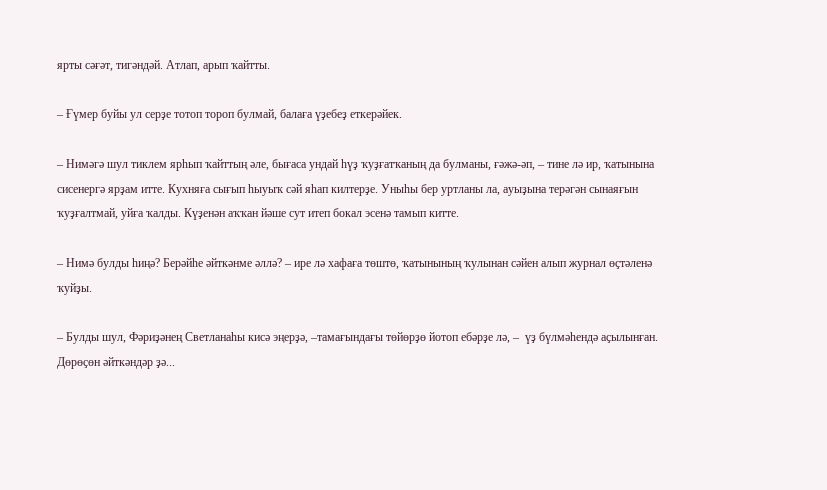ярты сәғәт, тигәндәй. Атлап, арып ҡайтты.

– Ғүмер буйы ул серҙе тотоп тороп булмай, балаға үҙебеҙ еткерәйек.

– Нимәгә шул тиклем ярһып ҡайттың әле, бығаса ундай һүҙ ҡуҙғатҡаның да булманы, ғәжә-әп, – тине лә ир, ҡатынына сисенергә ярҙам итте. Кухняға сығып һыуыҡ сәй яһап килтерҙе. Уныһы бер уртланы ла, ауыҙына терәгән сынаяғын ҡуҙғалтмай, уйға ҡалды. Күҙенән аҡҡан йәше сут итеп бокал эсенә тамып китте.

– Нимә булды һиңә? Берәйһе әйткәнме әллә? – ире лә хафаға төштө, ҡатынының ҡулынан сәйен алып журнал өҫтәленә ҡуйҙы.

– Булды шул, Фәриҙәнең Светланаһы кисә эңерҙә, –тамағындағы төйөрҙө йотоп ебәрҙе лә, –  үҙ бүлмәһендә аҫылынған.  Дөрөҫөн әйткәндәр ҙә...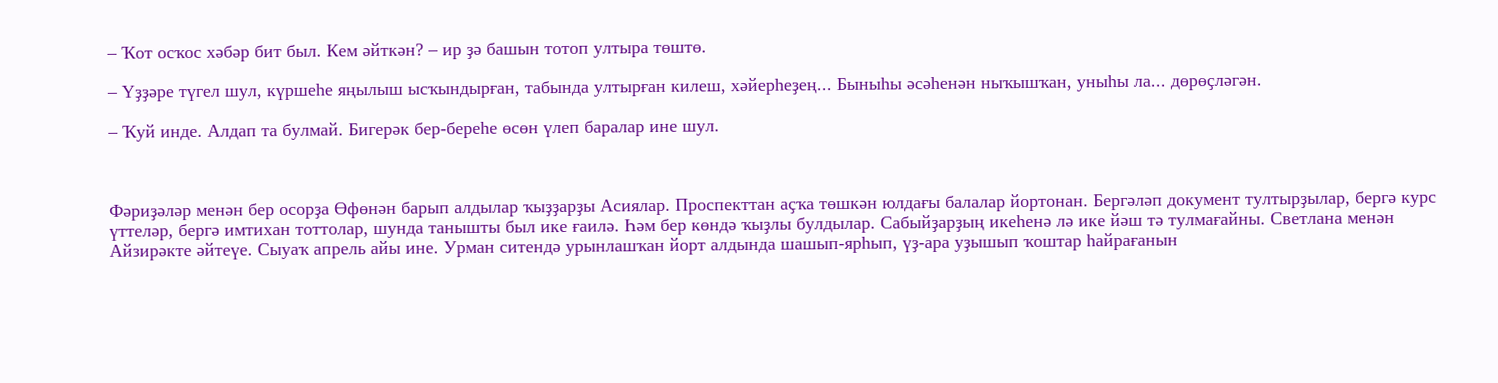– Ҡот осҡос хәбәр бит был. Кем әйткән? – ир ҙә башын тотоп ултыра төштө.

– Үҙҙәре түгел шул, күршеһе яңылыш ысҡындырған, табында ултырған килеш, хәйерһеҙең... Быныһы әсәһенән ныҡышҡан, уныһы ла... дөрөҫләгән.

– Ҡуй инде. Алдап та булмай. Бигерәк бер-береһе өсөн үлеп баралар ине шул.



Фәриҙәләр менән бер осорҙа Өфөнән барып алдылар ҡыҙҙарҙы Асиялар. Проспекттан аҫҡа төшкән юлдағы балалар йортонан. Бергәләп документ тултырҙылар, бергә курс үттеләр, бергә имтихан тоттолар, шунда танышты был ике ғаилә. Һәм бер көндә ҡыҙлы булдылар. Сабыйҙарҙың икеһенә лә ике йәш тә тулмағайны. Светлана менән Айзирәкте әйтеүе. Сыуаҡ апрель айы ине. Урман ситендә урынлашҡан йорт алдында шашып-ярһып, үҙ-ара уҙышып ҡоштар һайрағанын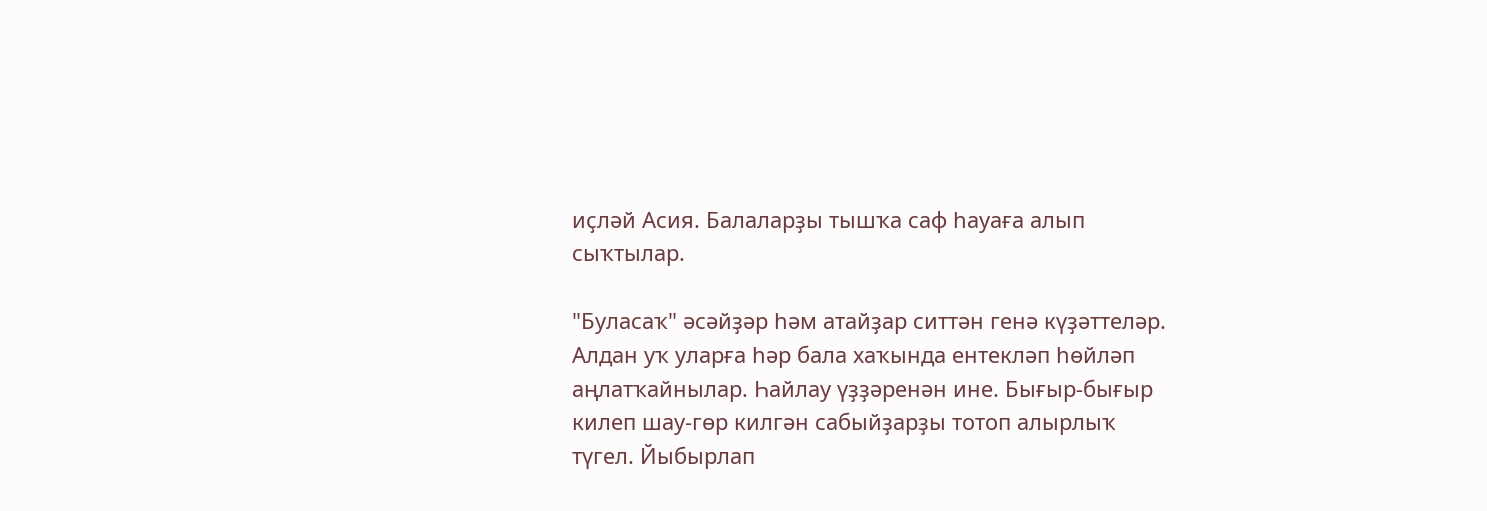иҫләй Асия. Балаларҙы тышҡа саф һауаға алып сыҡтылар.

"Буласаҡ" әсәйҙәр һәм атайҙар ситтән генә күҙәттеләр. Алдан уҡ уларға һәр бала хаҡында ентекләп һөйләп аңлатҡайнылар. Һайлау үҙҙәренән ине. Бығыр-бығыр килеп шау-гөр килгән сабыйҙарҙы тотоп алырлыҡ түгел. Йыбырлап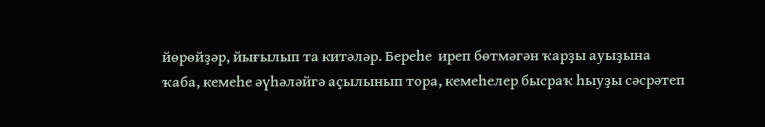йөрөйҙәр, йығылып та китәләр. Береһе  иреп бөтмәгән ҡарҙы ауыҙына ҡаба, кемеһе әүһәләйгә аҫылынып тора, кемеһелер бысраҡ һыуҙы сәсрәтеп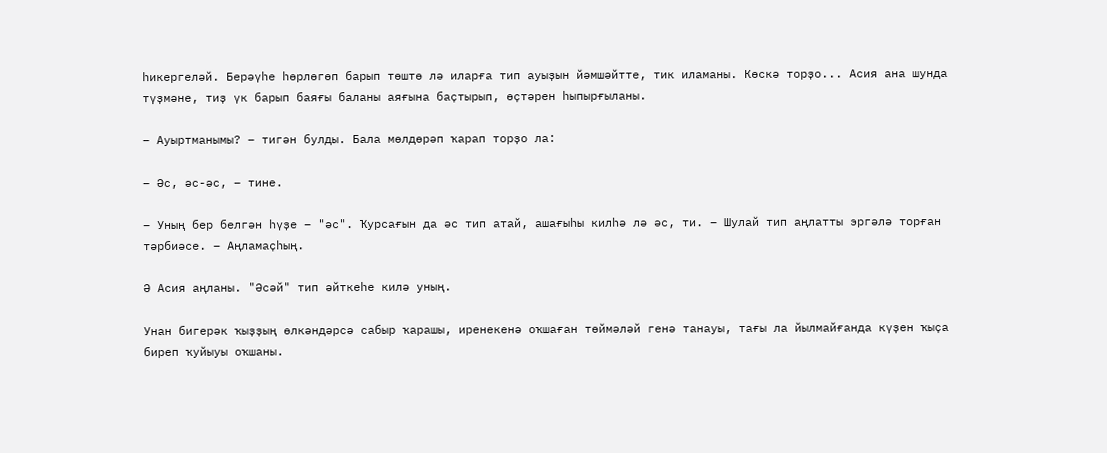һикергеләй. Берәүһе һөрлөгөп барып төштө лә иларға тип ауыҙын йәмшәйтте, тик иламаны. Көскә торҙо... Асия ана шунда түҙмәне, тиҙ үк барып баяғы баланы аяғына баҫтырып, өҫтәрен һыпырғыланы.

– Ауыртманымы? – тигән булды. Бала мөлдөрәп ҡарап торҙо ла:

– Әс, әс-әс, – тине.

– Уның бер белгән һүҙе – "әс". Ҡурсағын да әс тип атай, ашағыһы килһә лә әс, ти. – Шулай тип аңлатты эргәлә торған тәрбиәсе. – Аңламаҫһың.

Ә Асия аңланы. "Әсәй" тип әйткеһе килә уның.

Унан бигерәк ҡыҙҙың өлкәндәрсә сабыр ҡарашы, иренекенә оҡшаған төймәләй генә танауы, тағы ла йылмайғанда күҙен ҡыҫа биреп ҡуйыуы оҡшаны.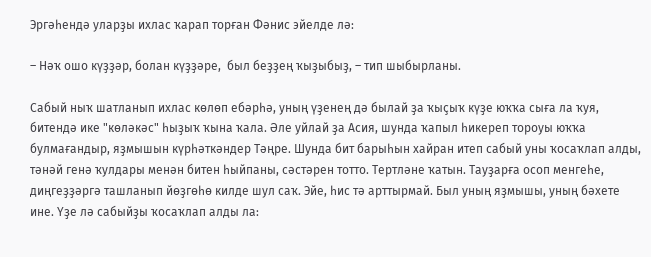Эргәһендә уларҙы ихлас ҡарап торған Фәнис эйелде лә:

– Нәҡ ошо күҙҙәр, болан күҙҙәре,  был беҙҙең ҡыҙыбыҙ, – тип шыбырланы.

Сабый ныҡ шатланып ихлас көлөп ебәрһә, уның үҙенең дә былай ҙа ҡыҫыҡ күҙе юҡҡа сыға ла ҡуя, битендә ике "көләкәс" һыҙыҡ ҡына ҡала. Әле уйлай ҙа Асия, шунда ҡапыл һикереп тороуы юҡҡа булмағандыр, яҙмышын күрһәткәндер Тәңре. Шунда бит барыһын хайран итеп сабый уны ҡосаҡлап алды, тәнәй генә ҡулдары менән битен һыйпаны, сәстәрен тотто. Тертләне ҡатын. Тауҙарға осоп менгеһе, диңгеҙҙәргә ташланып йөҙгөһө килде шул саҡ. Эйе, һис тә арттырмай. Был уның яҙмышы, уның бәхете ине. Үҙе лә сабыйҙы ҡосаҡлап алды ла: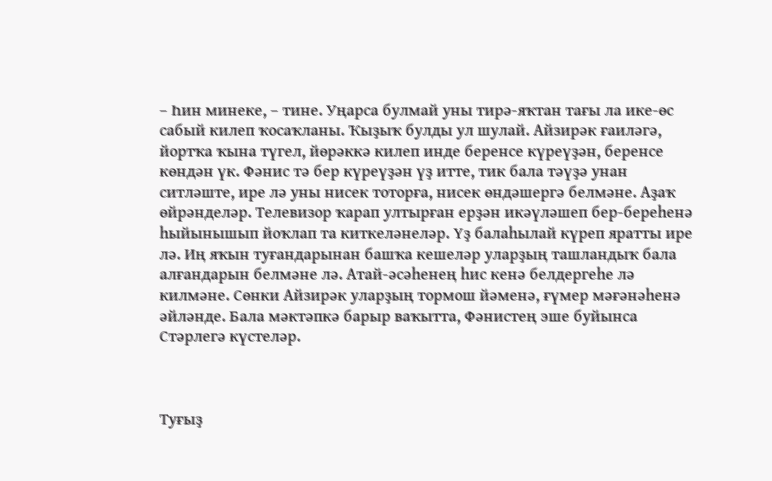– Һин минеке, – тине. Уңарса булмай уны тирә-яҡтан тағы ла ике-өс сабый килеп ҡосаҡланы. Ҡыҙыҡ булды ул шулай. Айзирәк ғаиләгә, йортҡа ҡына түгел, йөрәккә килеп инде беренсе күреүҙән, беренсе көндән үк. Фәнис тә бер күреүҙән үҙ итте, тик бала тәүҙә унан ситләште, ире лә уны нисек тоторға, нисек өндәшергә белмәне. Аҙаҡ өйрәнделәр. Телевизор ҡарап ултырған ерҙән икәүләшеп бер-береһенә һыйынышып йоҡлап та киткеләнеләр. Үҙ балаһылай күреп яратты ире лә. Иң яҡын туғандарынан башҡа кешеләр уларҙың ташландыҡ бала алғандарын белмәне лә. Атай-әсәһенең һис кенә белдергеһе лә килмәне. Сөнки Айзирәк уларҙың тормош йәменә, ғүмер мәғәнәһенә әйләнде. Бала мәктәпкә барыр ваҡытта, Фәнистең эше буйынса Стәрлегә күстеләр.



Туғыҙ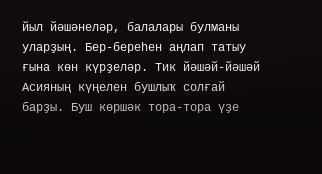йыл йәшәнеләр, балалары булманы уларҙың. Бер-береһен аңлап татыу ғына көн күрҙеләр. Тик йәшәй-йәшәй Асияның күңелен бушлыҡ солғай барҙы. Буш көршәк тора-тора үҙе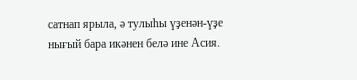сатнап ярыла, ә тулыһы үҙенән-үҙе нығый бара икәнен белә ине Асия.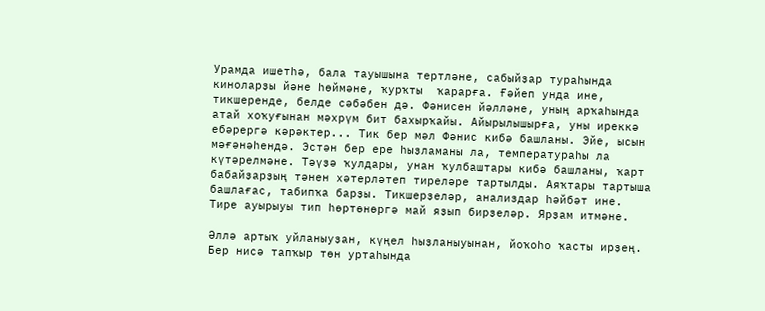Урамда ишетһә, бала тауышына тертләне, сабыйҙар тураһында киноларҙы йәне һөймәне, ҡурҡты  ҡарарға. Ғәйеп унда ине, тикшеренде, белде сәбәбен дә. Фәнисен йәлләне, уның арҡаһында атай хоҡуғынан мәхрүм бит бахырҡайы. Айырылышырға, уны иреккә ебәрергә кәрәктер... Тик бер мәл Фәнис кибә башланы. Эйе, ысын мәғәнәһендә. Эстән бер ере һыҙламаны ла, температураһы ла күтәрелмәне. Тәүҙә ҡулдары, унан ҡулбаштары кибә башланы, ҡарт бабайҙарҙың тәнен хәтерләтеп тиреләре тартылды. Аяҡтары тартыша башлағас, табипҡа барҙы. Тикшерҙеләр, анализдар һәйбәт ине. Тире ауырыуы тип һөртөнөргә май яҙып бирҙеләр. Ярҙам итмәне.

Әллә артыҡ уйланыуҙан, күңел һыҙланыуынан, йоҡоһо ҡасты ирҙең. Бер нисә тапҡыр төн уртаһында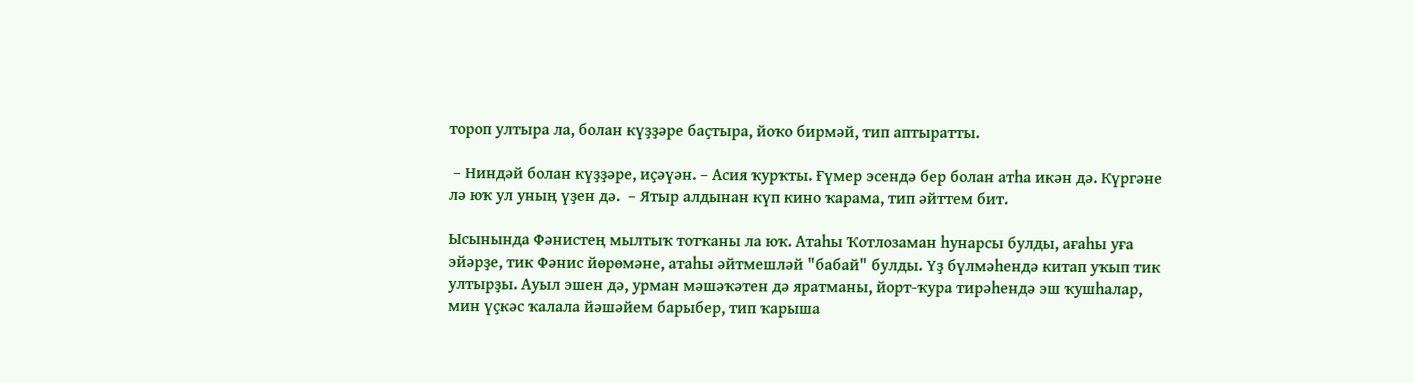тороп ултыра ла, болан күҙҙәре баҫтыра, йоҡо бирмәй, тип аптыратты.

 – Ниндәй болан күҙҙәре, иҫәүән. – Асия ҡурҡты. Ғүмер эсендә бер болан атһа икән дә. Күргәне лә юҡ ул уның үҙен дә.  – Ятыр алдынан күп кино ҡарама, тип әйттем бит.

Ысынында Фәнистең мылтыҡ тотҡаны ла юҡ. Атаһы Ҡотлозаман һунарсы булды, ағаһы уға эйәрҙе, тик Фәнис йөрөмәне, атаһы әйтмешләй "бабай" булды. Үҙ бүлмәһендә китап уҡып тик ултырҙы. Ауыл эшен дә, урман мәшәҡәтен дә яратманы, йорт-ҡура тирәһендә эш ҡушһалар, мин үҫкәс ҡалала йәшәйем барыбер, тип ҡарыша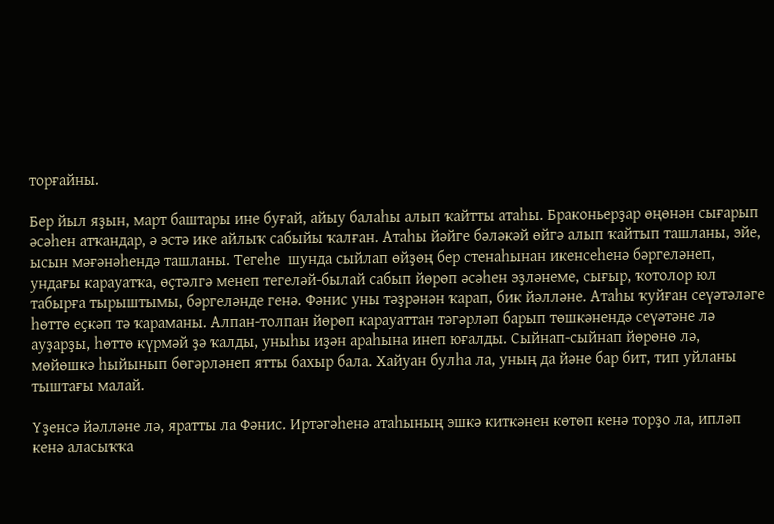торғайны.

Бер йыл яҙын, март баштары ине буғай, айыу балаһы алып ҡайтты атаһы. Браконьерҙар өңөнән сығарып әсәһен атҡандар, ә эстә ике айлыҡ сабыйы ҡалған. Атаһы йәйге бәләкәй өйгә алып ҡайтып ташланы, эйе, ысын мәғәнәһендә ташланы. Тегеһе  шунда сыйлап өйҙөң бер стенаһынан икенсеһенә бәргеләнеп, ундағы карауатҡа, өҫтәлгә менеп тегеләй-былай сабып йөрөп әсәһен эҙләнеме, сығыр, ҡотолор юл табырға тырыштымы, бәргеләнде генә. Фәнис уны тәҙрәнән ҡарап, бик йәлләне. Атаһы ҡуйған сеүәтәләге һөттө еҫкәп тә ҡараманы. Алпан-толпан йөрөп карауаттан тәгәрләп барып төшкәнендә сеүәтәне лә ауҙарҙы, һөттө күрмәй ҙә ҡалды, уныһы иҙән араһына инеп юғалды. Сыйнап-сыйнап йөрөнө лә, мөйөшкә һыйынып бөгәрләнеп ятты бахыр бала. Хайуан булһа ла, уның да йәне бар бит, тип уйланы тыштағы малай.

Үҙенсә йәлләне лә, яратты ла Фәнис. Иртәгәһенә атаһының эшкә киткәнен көтөп кенә торҙо ла, ипләп кенә аласыҡҡа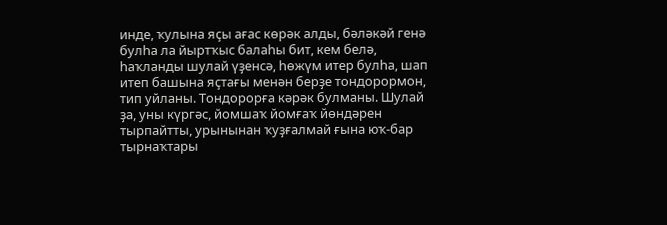инде, ҡулына яҫы ағас көрәк алды, бәләкәй генә булһа ла йыртҡыс балаһы бит, кем белә, һаҡланды шулай үҙенсә, һөжүм итер булһа, шап итеп башына яҫтағы менән берҙе тондорормон, тип уйланы. Тондорорға кәрәк булманы. Шулай ҙа, уны күргәс, йомшаҡ йомғаҡ йөндәрен тырпайтты, урынынан ҡуҙғалмай ғына юҡ-бар тырнаҡтары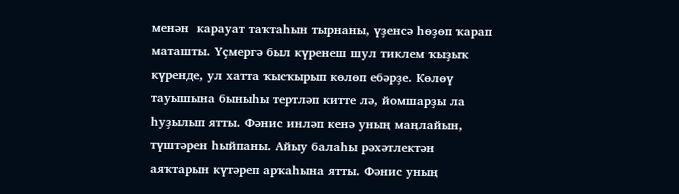менән  карауат таҡтаһын тырнаны, үҙенсә һөҙөп ҡарап маташты. Үҫмергә был күренеш шул тиклем ҡыҙыҡ күренде, ул хатта ҡысҡырып көлөп ебәрҙе. Көлөү тауышына быныһы тертләп китте лә, йомшарҙы ла һуҙылып ятты. Фәнис инләп кенә уның маңлайын, түштәрен һыйпаны. Айыу балаһы рәхәтлектән аяҡтарын күтәреп арҡаһына ятты. Фәнис уның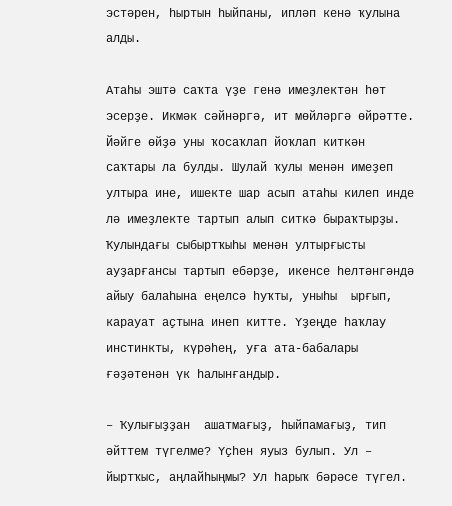эстәрен, һыртын һыйпаны, ипләп кенә ҡулына алды.

Атаһы эштә саҡта үҙе генә имеҙлектән һөт эсерҙе. Икмәк сәйнәргә, ит мөйләргә өйрәтте. Йәйге өйҙә уны ҡосаҡлап йоҡлап киткән саҡтары ла булды. Шулай ҡулы менән имеҙеп ултыра ине, ишекте шар асып атаһы килеп инде лә имеҙлекте тартып алып ситкә быраҡтырҙы. Ҡулындағы сыбыртҡыһы менән ултырғысты ауҙарғансы тартып ебәрҙе, икенсе һелтәнгәндә айыу балаһына еңелсә һуҡты, уныһы  ырғып, карауат аҫтына инеп китте. Үҙеңде һаҡлау инстинкты, күрәһең, уға ата-бабалары ғәҙәтенән үк һалынғандыр.

– Ҡулығыҙҙан  ашатмағыҙ, һыйпамағыҙ, тип әйттем түгелме? Үҫһен яуыз булып. Ул – йыртҡыс, аңлайһыңмы? Ул һарыҡ бәрәсе түгел.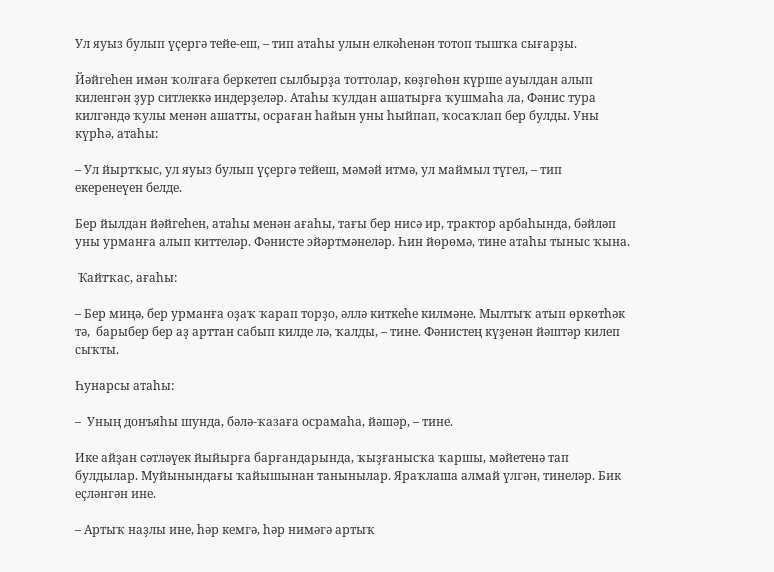Ул яуыз булып үҫергә тейе-еш, – тип атаһы улын елкәһенән тотоп тышҡа сығарҙы.

Йәйгеһен имән ҡолғаға беркетеп сылбырҙа тоттолар, көҙгөһөн күрше ауылдан алып киленгән ҙур ситлеккә индерҙеләр. Атаһы ҡулдан ашатырға ҡушмаһа ла, Фәнис тура килгәндә ҡулы менән ашатты, осраған һайын уны һыйпап, ҡосаҡлап бер булды. Уны күрһә, атаһы:

– Ул йыртҡыс, ул яуыз булып үҫергә тейеш, мәмәй итмә, ул маймыл түгел, – тип екеренеүен белде.

Бер йылдан йәйгеһен, атаһы менән ағаһы, тағы бер нисә ир, трактор арбаһында, бәйләп уны урманға алып киттеләр. Фәнисте эйәртмәнеләр. Һин йөрөмә, тине атаһы тыныс ҡына.

 Ҡайтҡас, ағаһы:

– Бер миңә, бер урманға оҙаҡ ҡарап торҙо, әллә киткеһе килмәне. Мылтыҡ атып өркөтһәк тә,  барыбер бер аҙ арттан сабып килде лә, ҡалды, – тине. Фәнистең күҙенән йәштәр килеп сыҡты.

Һунарсы атаһы:

–  Уның донъяһы шунда, бәлә-ҡазаға осрамаһа, йәшәр, – тине.

Ике айҙан сәтләүек йыйырға барғандарында, ҡыҙғанысҡа ҡаршы, мәйетенә тап булдылар. Муйынындағы ҡайышынан танынылар. Яраҡлаша алмай үлгән, тинеләр. Бик еҫләнгән ине.

– Артыҡ наҙлы ине, һәр кемгә, һәр нимәгә артыҡ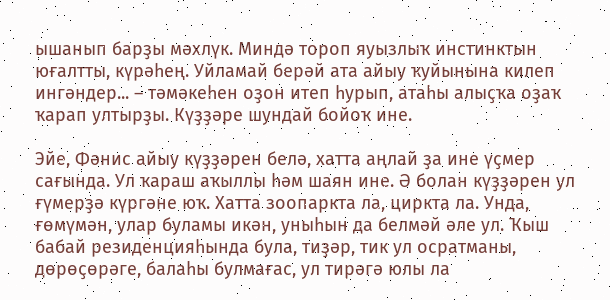ышанып барҙы мәхлүк. Миндә тороп яуызлыҡ инстинктын юғалтты, күрәһең. Уйламай берәй ата айыу ҡуйынына килеп ингәндер... – тәмәкеһен оҙон итеп һурып, атаһы алыҫҡа оҙаҡ ҡарап ултырҙы. Күҙҙәре шундай бойоҡ ине.

Эйе, Фәнис айыу күҙҙәрен белә, хатта аңлай ҙа ине үҫмер сағында. Ул ҡараш аҡыллы һәм шаян ине. Ә болан күҙҙәрен ул ғүмерҙә күргәне юҡ. Хатта зоопаркта ла, циркта ла. Унда, ғөмүмән, улар буламы икән, уныһын да белмәй әле ул. Ҡыш бабай резиденцияһында була, тиҙәр, тик ул осратманы, дөрөҫөрәге, балаһы булмағас, ул тирәгә юлы ла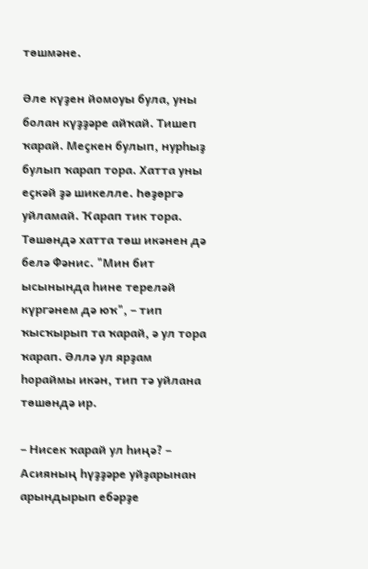төшмәне.

Әле күҙен йомоуы була, уны болан күҙҙәре айҡай. Тишеп ҡарай. Меҫкен булып, нурһыҙ булып ҡарап тора. Хатта уны еҫкәй ҙә шикелле. Һөҙөргә уйламай. Ҡарап тик тора. Төшөндә хатта төш икәнен дә белә Фәнис. "Мин бит ысынында һине тереләй күргәнем дә юҡ", – тип ҡысҡырып та ҡарай, ә ул тора ҡарап. Әллә ул ярҙам һораймы икән, тип тә уйлана төшөндә ир.

– Нисек ҡарай ул һиңә? – Асияның һүҙҙәре уйҙарынан арындырып ебәрҙе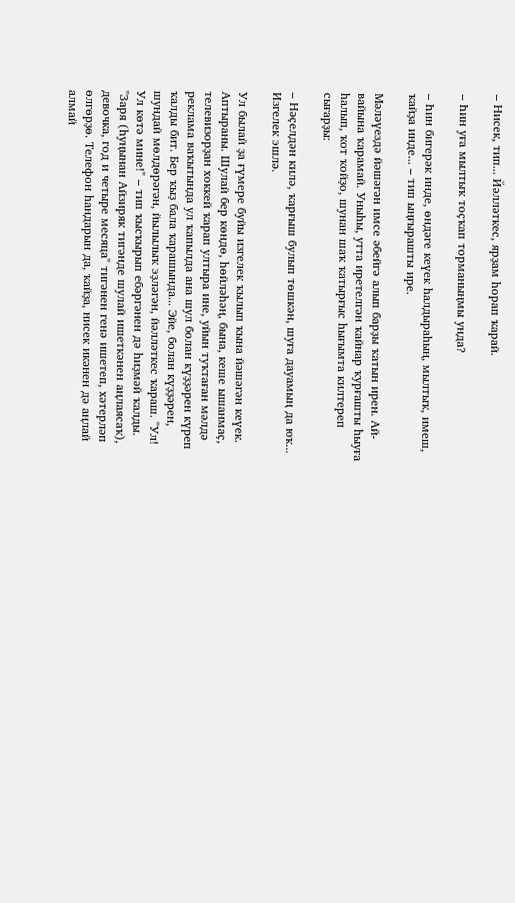– Нисек, тип... Йәлләткес, ярҙам һорап ҡарай.

– Һин уға мылтыҡ тоҫҡап торманыңмы унда?

– Һин бигерәк инде, өндәге кеүек һалдыраһың, мылтыҡ, имеш, ҡайҙа инде... – тип ыңғырашты ире.

Мәләүездә йәшәгән имсе әбейгә алып барҙы ҡатын ирен. Ай-вайына ҡарамай. Уныһы, утта иретелгән ҡайнар ҡурғашты һыуға һалып, ҡот ҡойҙо, шунан шаҡ ҡатырғыс һығымта килтереп сығарҙы:

– Нәҫелдән килә, ҡарғыш булып төшкән, шуға дауамың да юҡ... Изгелек эшлә.

Ул былай ҙа ғүмере буйы изгелек ҡылып ҡына йәшәгән кеүек. Аптыраны. Шулай бер көндө, һөйләһәң, бына, кеше ышанмаҫ, телевизорҙан хоккей ҡарап ултыра ине, уйын туҡтаған мәлдә реклама ваҡытында ул ҡапылда ана шул болан күҙҙәрен күреп ҡалды бит. Бер ҡыҙ бала ҡарашында... Эйе, болан күҙҙәрен, шундай мөлдөрәгән, йылылыҡ эҙләгән, йәлләткес ҡараш. "Ул! Ул көтә мине!" – тип ҡысҡырып ебәргәнен дә һиҙмәй ҡалды. "Заря (һуңынан Айзиряк тигәнде шулай ишеткәнен аңлаясаҡ), девочка, год и четыре месяца" тигәнен генә ишетеп, хәтерләп өлгөрҙө. Телефон һандарын да, ҡайҙа, нисек икәнен дә аңлай алмай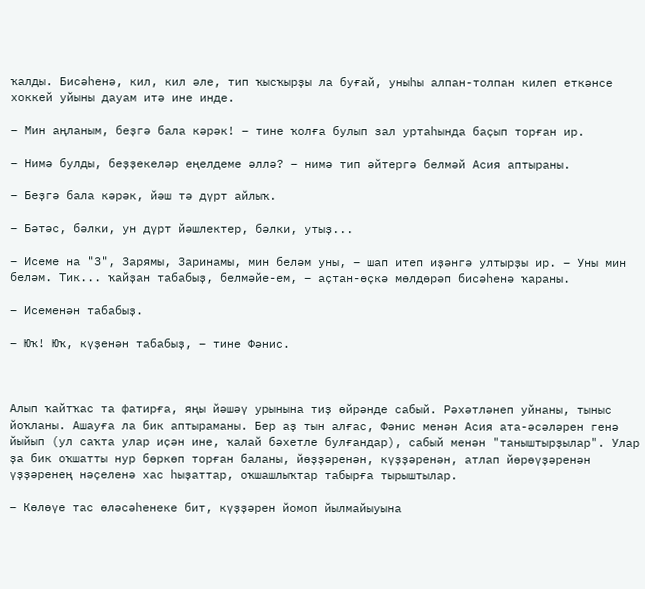ҡалды. Бисәһенә, кил, кил әле, тип ҡысҡырҙы ла буғай, уныһы алпан-толпан килеп еткәнсе хоккей уйыны дауам итә ине инде.

– Мин аңланым, беҙгә бала кәрәк! – тине ҡолға булып зал уртаһында баҫып торған ир.

– Нимә булды, беҙҙекеләр еңелдеме әллә? – нимә тип әйтергә белмәй Асия аптыраны.

– Беҙгә бала кәрәк, йәш тә дүрт айлыҡ.

– Бәтәс, бәлки, ун дүрт йәшлектер, бәлки, утыҙ...

– Исеме на "З", Зарямы, Заринамы, мин беләм уны, – шап итеп иҙәнгә ултырҙы ир. – Уны мин беләм. Тик... ҡайҙан табабыҙ, белмәйе-ем, – аҫтан-өҫкә мөлдөрәп бисәһенә ҡараны.

– Исеменән табабыҙ.

– Юҡ! Юҡ, күҙенән табабыҙ, – тине Фәнис.



Алып ҡайтҡас та фатирға, яңы йәшәү урынына тиҙ өйрәнде сабый. Рәхәтләнеп уйнаны, тыныс йоҡланы. Ашауға ла бик аптыраманы. Бер аҙ тын алғас, Фәнис менән Асия ата-әсәләрен генә йыйып (ул саҡта улар иҫән ине, ҡалай бәхетле булғандар), сабый менән "таныштырҙылар". Улар ҙа бик оҡшатты нур бөркөп торған баланы, йөҙҙәренән, күҙҙәренән, атлап йөрөүҙәренән үҙҙәренең нәҫеленә хас һыҙаттар, оҡшашлыҡтар табырға тырыштылар.

– Көлөүе тас өләсәһенеке бит, күҙҙәрен йомоп йылмайыуына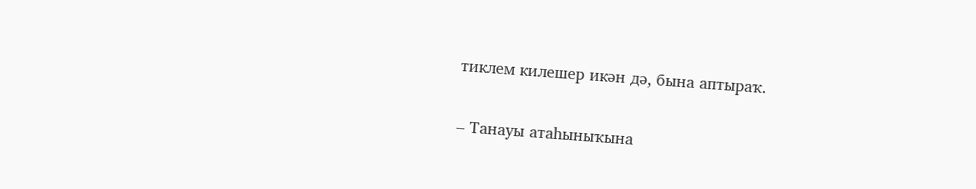тиклем килешер икән дә, бына аптыраҡ.

– Танауы атаһыныҡына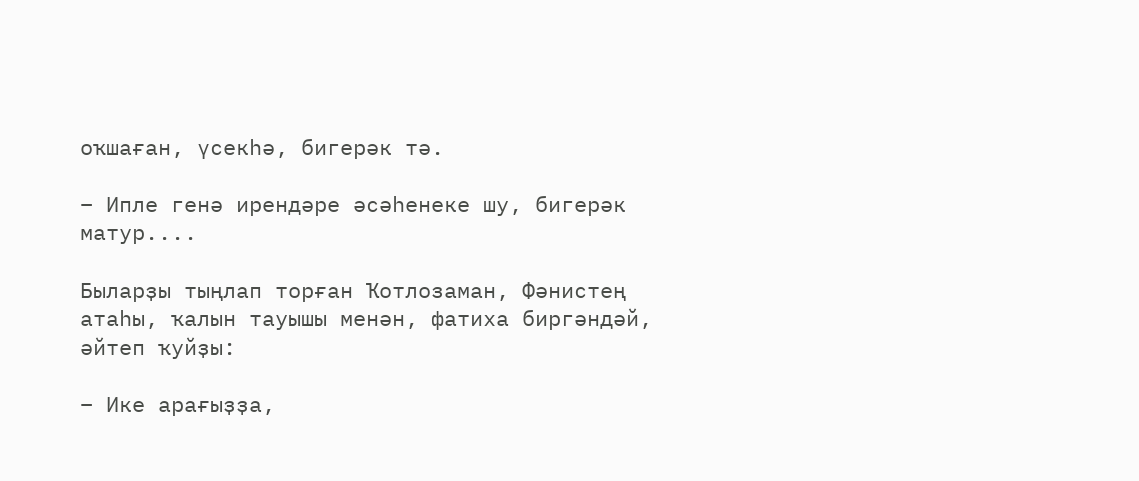оҡшаған, үсекһә, бигерәк тә.

– Ипле генә ирендәре әсәһенеке шу, бигерәк матур....

Быларҙы тыңлап торған Ҡотлозаман, Фәнистең атаһы, ҡалын тауышы менән, фатиха биргәндәй, әйтеп ҡуйҙы:

– Ике арағыҙҙа,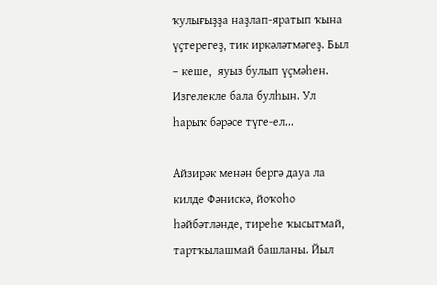ҡулығыҙҙа наҙлап-яратып ҡына үҫтерегеҙ, тик иркәләтмәгеҙ. Был – кеше,  яуыз булып үҫмәһен. Изгелекле бала булһын. Ул һарыҡ бәрәсе түге-ел...

Айзирәк менән бергә дауа ла килде Фәнискә, йоҡоһо һәйбәтләнде, тиреһе ҡысытмай, тартҡылашмай башланы. Йыл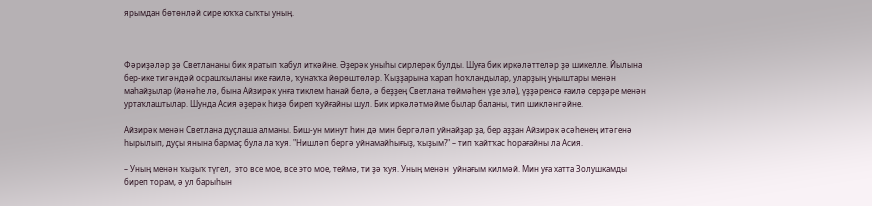ярымдан бөтөнләй сире юҡҡа сыҡты уның.



Фәриҙәләр ҙә Светлананы бик яратып ҡабул иткәйне. Әҙерәк уныһы сирлерәк булды. Шуға бик иркәләттеләр ҙә шикелле. Йылына бер-ике тигәндәй осрашҡыланы ике ғаилә, ҡунаҡҡа йөрөштөләр. Ҡыҙҙарына ҡарап һоҡландылар, уларҙың уңыштары менән маһайҙылар (йәнәһе лә, бына Айзирәк унға тиклем һанай белә, ә беҙҙең Светлана төймәһен үҙе элә), үҙҙәренсә ғаилә серҙәре менән уртаҡлаштылар. Шунда Асия әҙерәк һиҙә биреп ҡуйғайны шул. Бик иркәләтмәйме былар баланы, тип шикләнгәйне.

Айзирәк менән Светлана дуҫлаша алманы. Биш-ун минут һин дә мин бергәләп уйнайҙар ҙа, бер аҙҙан Айзирәк әсәһенең итәгенә һырылып, дуҫы янына бармаҫ була ла ҡуя. "Нишләп бергә уйнамайһығыҙ, ҡыҙым?" – тип ҡайтҡас һорағайны ла Асия.

– Уның менән ҡыҙыҡ түгел,  это все мое, все это мое, теймә, ти ҙә ҡуя. Уның менән  уйнағым килмәй. Мин уға хатта Золушкамды биреп торам, ә ул барыһын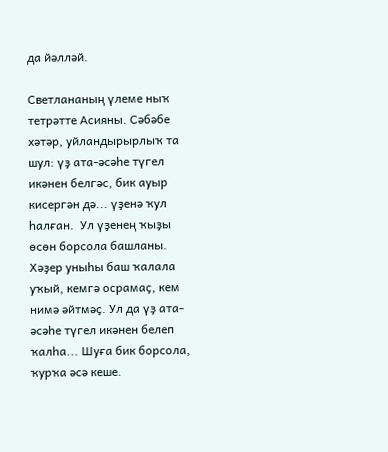да йәлләй.

Светлананың үлеме ныҡ тетрәтте Асияны. Сәбәбе хәтәр, уйландырырлыҡ та шул: үҙ ата-әсәһе түгел икәнен белгәс, бик ауыр кисергән дә... үҙенә ҡул һалған.  Ул үҙенең ҡыҙы өсөн борсола башланы. Хәҙер уныһы баш ҡалала уҡый, кемгә осрамаҫ, кем нимә әйтмәҫ. Ул да үҙ ата-әсәһе түгел икәнен белеп ҡалһа... Шуға бик борсола, ҡурҡа әсә кеше.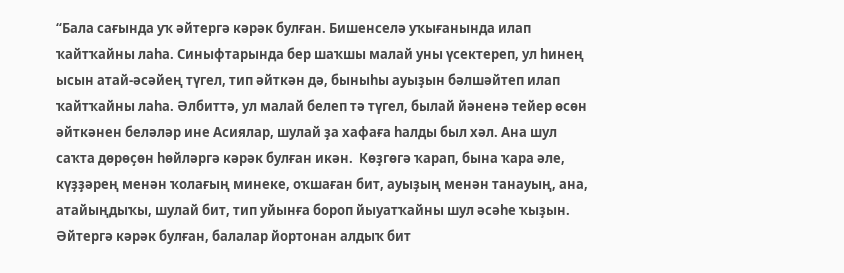“Бала сағында уҡ әйтергә кәрәк булған. Бишенселә уҡығанында илап ҡайтҡайны лаһа. Синыфтарында бер шаҡшы малай уны үсектереп, ул һинең ысын атай-әсәйең түгел, тип әйткән дә, быныһы ауыҙын бәлшәйтеп илап ҡайтҡайны лаһа. Әлбиттә, ул малай белеп тә түгел, былай йәненә тейер өсөн әйткәнен беләләр ине Асиялар, шулай ҙа хафаға һалды был хәл. Ана шул саҡта дөрөҫөн һөйләргә кәрәк булған икән.  Көҙгөгә ҡарап, бына ҡара әле, күҙҙәрең менән ҡолағың минеке, оҡшаған бит, ауыҙың менән танауың, ана, атайыңдыҡы, шулай бит, тип уйынға бороп йыуатҡайны шул әсәһе ҡыҙын. Әйтергә кәрәк булған, балалар йортонан алдыҡ бит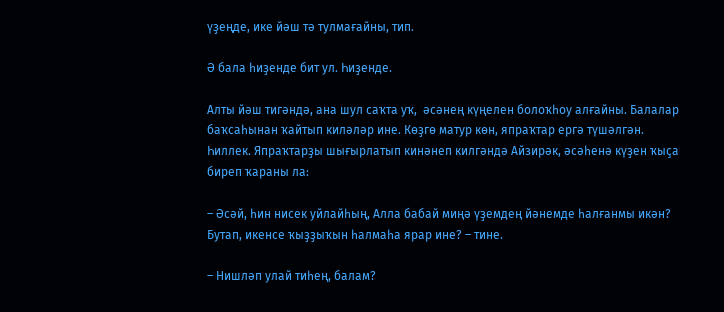үҙеңде, ике йәш тә тулмағайны, тип.

Ә бала һиҙенде бит ул. Һиҙенде.

Алты йәш тигәндә, ана шул саҡта уҡ,  әсәнең күңелен болоҡһоу алғайны. Балалар баҡсаһынан ҡайтып киләләр ине. Көҙгө матур көн, япраҡтар ергә түшәлгән. Һиллек. Япраҡтарҙы шығырлатып кинәнеп килгәндә Айзирәк, әсәһенә күҙен ҡыҫа биреп ҡараны ла:

– Әсәй, һин нисек уйлайһың, Алла бабай миңә үҙемдең йәнемде һалғанмы икән? Бутап, икенсе ҡыҙҙыҡын һалмаһа ярар ине? – тине.

– Нишләп улай тиһең, балам?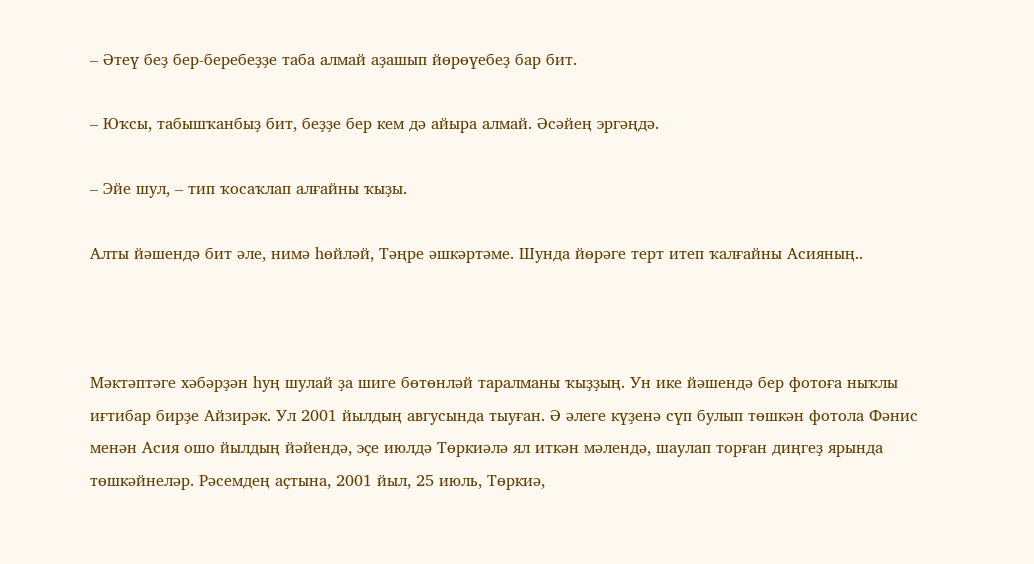– Әтеү беҙ бер-беребеҙҙе таба алмай аҙашып йөрөүебеҙ бар бит.

– Юҡсы, табышҡанбыҙ бит, беҙҙе бер кем дә айыра алмай. Әсәйең эргәңдә.

– Эйе шул, – тип ҡосаҡлап алғайны ҡыҙы.

Алты йәшендә бит әле, нимә һөйләй, Тәңре әшкәртәме. Шунда йөрәге терт итеп ҡалғайны Асияның..



Мәктәптәге хәбәрҙән һуң шулай ҙа шиге бөтөнләй таралманы ҡыҙҙың. Ун ике йәшендә бер фотоға ныҡлы иғтибар бирҙе Айзирәк. Ул 2001 йылдың авгусында тыуған. Ә әлеге күҙенә сүп булып төшкән фотола Фәнис менән Асия ошо йылдың йәйендә, эҫе июлдә Төркиәлә ял иткән мәлендә, шаулап торған диңгеҙ ярында төшкәйнеләр. Рәсемдең аҫтына, 2001 йыл, 25 июль, Төркиә,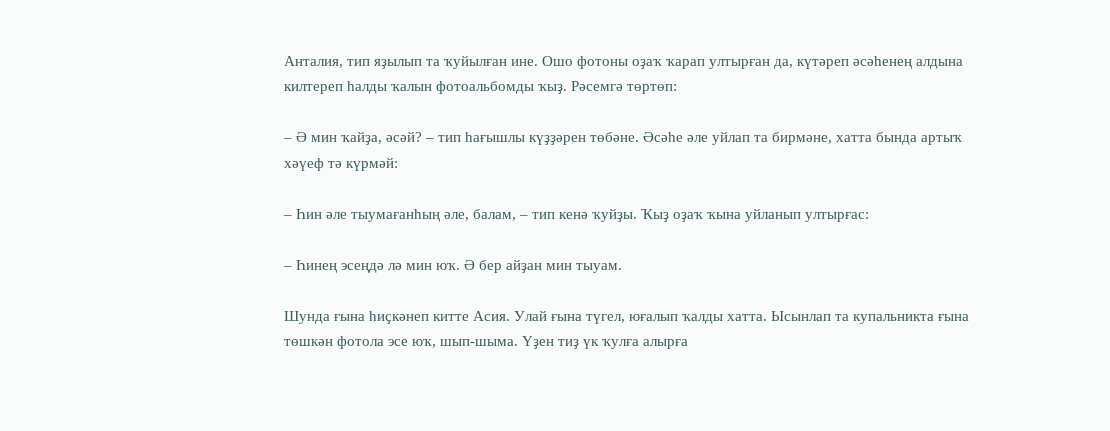Анталия, тип яҙылып та ҡуйылған ине. Ошо фотоны оҙаҡ ҡарап ултырған да, күтәреп әсәһенең алдына килтереп һалды ҡалын фотоальбомды ҡыҙ. Рәсемгә төртөп:

– Ә мин ҡайҙа, әсәй? – тип һағышлы күҙҙәрен төбәне. Әсәһе әле уйлап та бирмәне, хатта бында артыҡ хәүеф тә күрмәй:

– Һин әле тыумағанһың әле, балам, – тип кенә ҡуйҙы. Ҡыҙ оҙаҡ ҡына уйланып ултырғас:

– Һинең эсеңдә лә мин юҡ. Ә бер айҙан мин тыуам.

Шунда ғына һиҫкәнеп китте Асия. Улай ғына түгел, юғалып ҡалды хатта. Ысынлап та купальникта ғына төшкән фотола эсе юҡ, шып-шыма. Үҙен тиҙ үк ҡулға алырға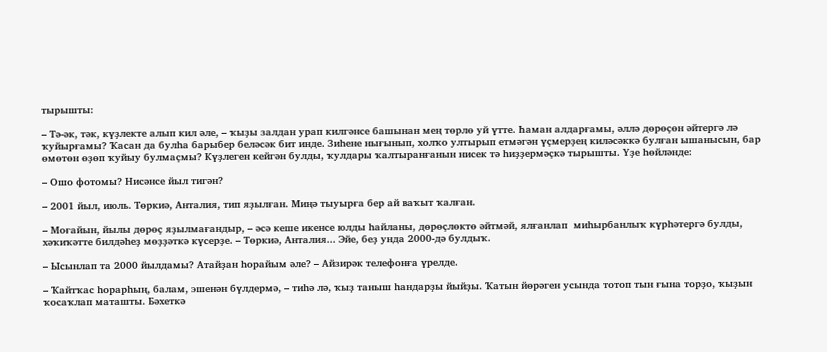тырышты:

– Тә-әк, тәк, күҙлекте алып кил әле, – ҡыҙы залдан урап килгәнсе башынан мең төрлө уй үтте. Һаман алдарғамы, әллә дөрөҫөн әйтергә лә ҡуйырғамы? Ҡасан да булһа барыбер беләсәк бит инде. Зиһене нығынып, холҡо ултырып етмәгән үҫмерҙең киләсәккә булған ышанысын, бар өмөтөн өҙөп ҡуйыу булмаҫмы? Күҙлеген кейгән булды, ҡулдары ҡалтыранғанын нисек тә һиҙҙермәҫкә тырышты. Үҙе һөйләнде:

– Ошо фотомы? Нисәнсе йыл тигән?

– 2001 йыл, июль. Төркиә, Анталия, тип яҙылған. Миңә тыуырға бер ай ваҡыт ҡалған.

– Моғайын, йылы дөрөҫ яҙылмағандыр, – әсә кеше икенсе юлды һайланы, дөрөҫлөктө әйтмәй, ялғанлап  миһырбанлыҡ күрһәтергә булды, хәҡиҡәтте билдәһеҙ мөҙҙәткә күсерҙе. – Төркиә, Анталия... Эйе, беҙ унда 2000-дә булдыҡ.

– Ысынлап та 2000 йылдамы? Атайҙан һорайым әле? – Айзирәк телефонға үрелде.

– Ҡайтҡас һорарһың, балам, эшенән бүлдермә, – тиһә лә, ҡыҙ таныш һандарҙы йыйҙы. Ҡатын йөрәген усында тотоп тын ғына торҙо, ҡыҙын ҡосаҡлап маташты. Бәхеткә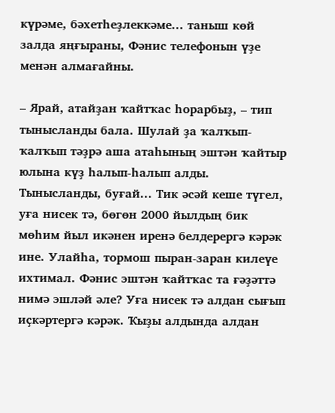күрәме, бәхетһеҙлеккәме... таныш көй залда яңғыраны, Фәнис телефонын үҙе менән алмағайны.

– Ярай, атайҙан ҡайтҡас һорарбыҙ, – тип тынысланды бала. Шулай ҙа ҡалҡып-ҡалҡып тәҙрә аша атаһының эштән ҡайтыр юлына күҙ һалып-һалып алды. Тынысланды, буғай... Тик әсәй кеше түгел, уға нисек тә, бөгөн 2000 йылдың бик мөһим йыл икәнен иренә белдерергә кәрәк ине. Улайһа, тормош пыран-заран килеүе ихтимал. Фәнис эштән ҡайтҡас та ғәҙәттә нимә эшләй әле? Уға нисек тә алдан сығып иҫкәртергә кәрәк. Ҡыҙы алдында алдан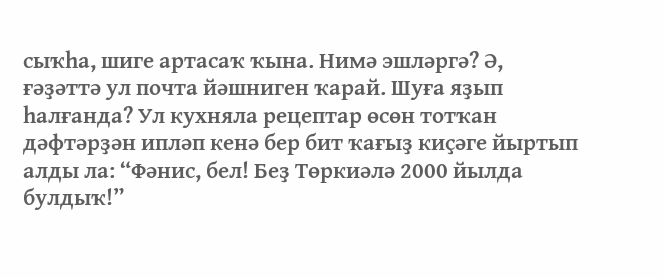сыҡһа, шиге артасаҡ ҡына. Нимә эшләргә? Ә, ғәҙәттә ул почта йәшниген ҡарай. Шуға яҙып һалғанда? Ул кухняла рецептар өсөн тотҡан дәфтәрҙән ипләп кенә бер бит ҡағыҙ киҫәге йыртып алды ла: “Фәнис, бел! Беҙ Төркиәлә 2000 йылда булдыҡ!”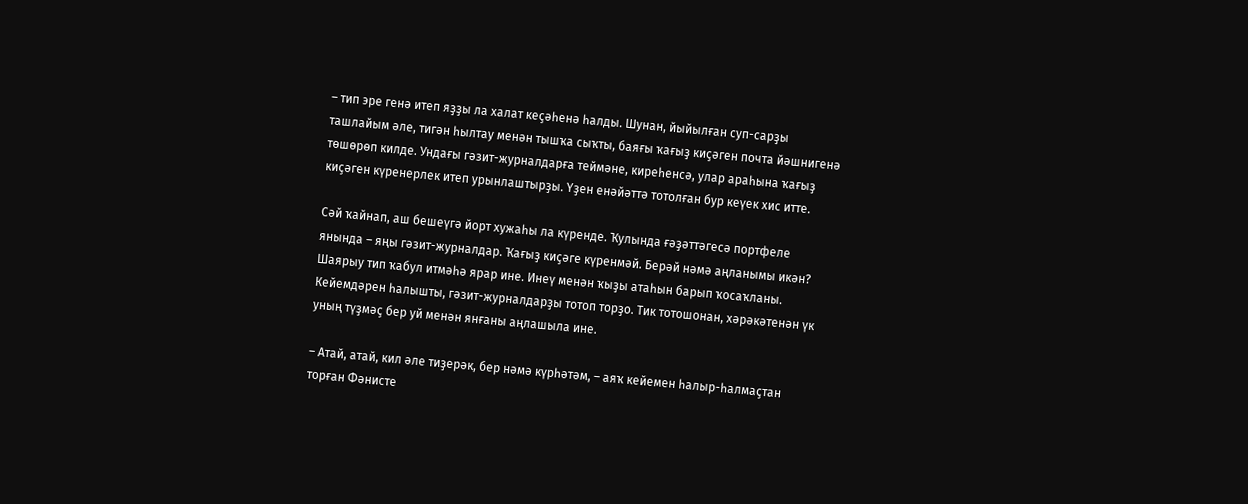– тип эре генә итеп яҙҙы ла халат кеҫәһенә һалды. Шунан, йыйылған суп-сарҙы ташлайым әле, тигән һылтау менән тышҡа сыҡты, баяғы ҡағыҙ киҫәген почта йәшнигенә төшөрөп килде. Ундағы гәзит-журналдарға теймәне, киреһенсә, улар араһына ҡағыҙ киҫәген күренерлек итеп урынлаштырҙы. Үҙен енәйәттә тотолған бур кеүек хис итте.

Сәй ҡайнап, аш бешеүгә йорт хужаһы ла күренде. Ҡулында ғәҙәттәгесә портфеле янында – яңы гәзит-журналдар. Ҡағыҙ киҫәге күренмәй. Берәй нәмә аңланымы икән? Шаярыу тип ҡабул итмәһә ярар ине. Инеү менән ҡыҙы атаһын барып ҡосаҡланы. Кейемдәрен һалышты, гәзит-журналдарҙы тотоп торҙо. Тик тотошонан, хәрәкәтенән үк уның түҙмәҫ бер уй менән янғаны аңлашыла ине.

– Атай, атай, кил әле тиҙерәк, бер нәмә күрһәтәм, – аяҡ кейемен һалыр-һалмаҫтан торған Фәнисте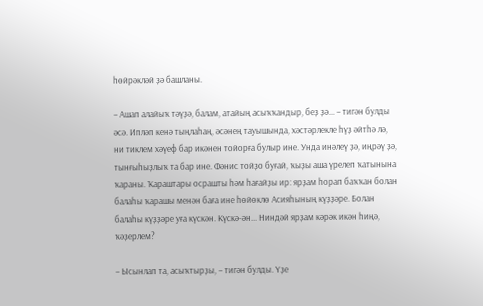һөйрәкләй ҙә башланы.

– Ашап алайыҡ тәүҙә, балам, атайың асыҡҡандыр, беҙ ҙә... – тигән булды әсә. Ипләп кенә тыңлаһаң, әсәнең тауышында, хәстәрлекле һүҙ әйтһә лә, ни тиклем хәүеф бар икәнен тойорға булыр ине. Унда инәлеү ҙә, иңрәү ҙә, тынғыһыҙлыҡ та бар ине. Фәнис тойҙо буғай, ҡыҙы аша үрелеп ҡатынына ҡараны. Ҡараштары осрашты һәм һағайҙы ир: ярҙам һорап баҡҡан болан балаһы ҡарашы менән баға ине һөйөклө Асияһының күҙҙәре. Болан балаһы күҙҙәре уға күскән. Күскә-ән... Ниндәй ярҙам кәрәк икән һиңә, ҡәҙерлем?

– Ысынлап та, асыҡтырҙы, – тигән булды. Үҙе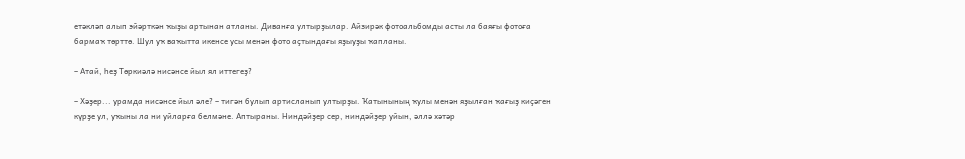етәкләп алып эйәрткән ҡыҙы артынан атланы. Диванға ултырҙылар. Айзирәк фотоальбомды асты ла баяғы фотоға бармаҡ төрттө. Шул уҡ ваҡытта икенсе усы менән фото аҫтындағы яҙыуҙы ҡапланы.

– Атай, һеҙ Төркиәлә нисәнсе йыл ял иттегеҙ?

– Хәҙер... урамда нисәнсе йыл әле? – тигән булып артисланып ултырҙы. Ҡатынының ҡулы менән яҙылған ҡағыҙ киҫәген күрҙе ул, уҡыны ла ни уйларға белмәне. Аптыраны. Ниндәйҙер сер, ниндәйҙер уйын, әллә хәтәр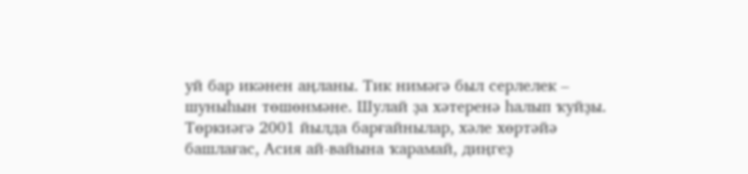уй бар икәнен аңланы. Тик нимәгә был серлелек – шуныһын төшөнмәне. Шулай ҙа хәтеренә һалып ҡуйҙы. Төркиәгә 2001 йылда барғайнылар, хәле хөртәйә башлағас, Асия ай-вайына ҡарамай, диңгеҙ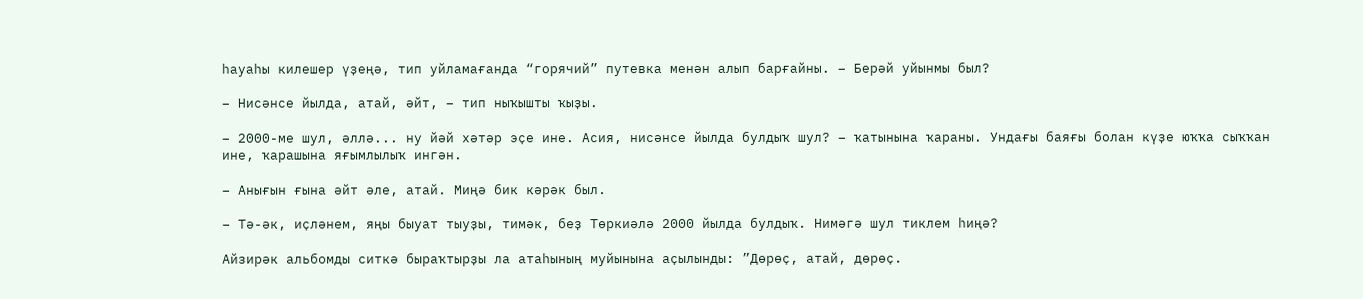һауаһы килешер үҙеңә, тип уйламағанда “горячий” путевка менән алып барғайны. – Берәй уйынмы был?

– Нисәнсе йылда, атай, әйт, – тип ныҡышты ҡыҙы.

– 2000-ме шул, әллә... ну йәй хәтәр эҫе ине. Асия, нисәнсе йылда булдыҡ шул? – ҡатынына ҡараны. Ундағы баяғы болан күҙе юҡҡа сыҡҡан ине, ҡарашына яғымлылыҡ ингән.

– Анығын ғына әйт әле, атай. Миңә бик кәрәк был.

– Тә-әк, иҫләнем, яңы быуат тыуҙы, тимәк, беҙ Төркиәлә 2000 йылда булдыҡ. Нимәгә шул тиклем һиңә?

Айзирәк альбомды ситкә быраҡтырҙы ла атаһының муйынына аҫылынды: ”Дөрөҫ, атай, дөрөҫ.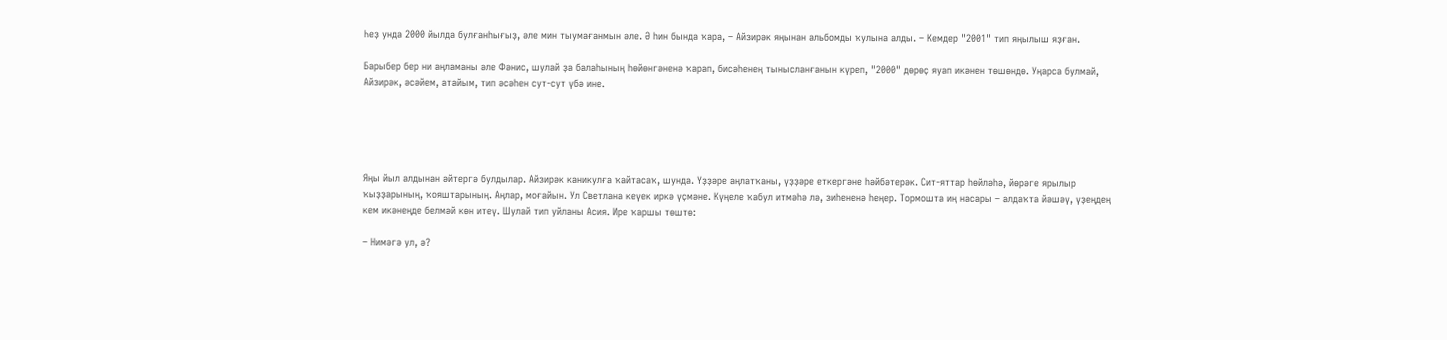Һеҙ унда 2000 йылда булғанһығыҙ, әле мин тыумағанмын әле. Ә һин бында ҡара, – Айзирәк яңынан альбомды ҡулына алды. – Кемдер "2001" тип яңылыш яҙған.

Барыбер бер ни аңламаны әле Фәнис, шулай ҙа балаһының һөйөнгәненә ҡарап, бисәһенең тынысланғанын күреп, "2000" дөрөҫ яуап икәнен төшөндө. Уңарса булмай, Айзирәк, әсәйем, атайым, тип әсәһен сут-сут үбә ине.





Яңы йыл алдынан әйтергә булдылар. Айзирәк каникулға ҡайтасаҡ, шунда. Үҙҙәре аңлатҡаны, үҙҙәре еткергәне һәйбәтерәк. Сит-яттар һөйләһә, йөрәге ярылыр ҡыҙҙарының, ҡояштарының. Аңлар, моғайын. Ул Светлана кеүек иркә үҫмәне. Күңеле ҡабул итмәһә лә, зиһененә һеңер. Тормошта иң насары – алдаҡта йәшәү, үҙеңдең кем икәнеңде белмәй көн итеү. Шулай тип уйланы Асия. Ире ҡаршы төштө:

– Нимәгә ул, ә?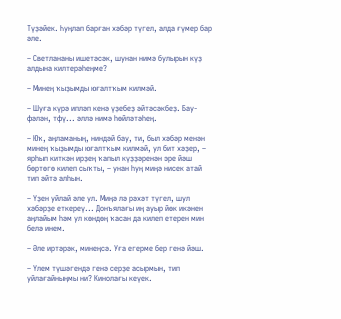Түҙәйек. Һуңлап барған хәбәр түгел, алда ғүмер бар әле.

– Светлананы ишетәсәк, шунан нимә булырын күҙ алдына килтерәһеңме?

– Минең ҡыҙымды юғалтҡым килмәй.

– Шуға күрә ипләп кенә үҙебеҙ әйтәсәкбеҙ. Бау-фәлән, тфү... әллә нимә һөйләтәһең.

– Юҡ, аңламаның, ниндәй бау, ти, был хәбәр менән минең ҡыҙымды юғалтҡым килмәй, ул бит хәҙер, – ярһып киткән ирҙең ҡапыл күҙҙәренән эре йәш бөртөгө килеп сыҡты, – унан һуң миңә нисек атай тип әйтә алһын.

– Үҙен уйлай әле ул. Миңә лә рәхәт түгел, шул хәбәрҙе еткереү... Донъялағы иң ауыр йөк икәнен аңлайым һәм ул көндөң ҡасан да килеп етерен мин белә инем.

– Әле иртәрәк, минеңсә. Уға егерме бер генә йәш.

– Үлем түшәгендә генә серҙе асырмын, тип уйлағайныңмы ни? Кинолағы кеүек.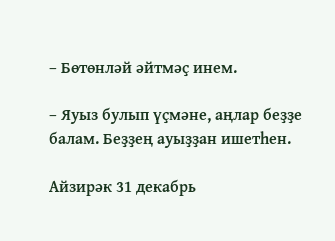– Бөтөнләй әйтмәҫ инем.

– Яуыз булып үҫмәне, аңлар беҙҙе балам. Беҙҙең ауыҙҙан ишетһен.

Айзирәк 31 декабрь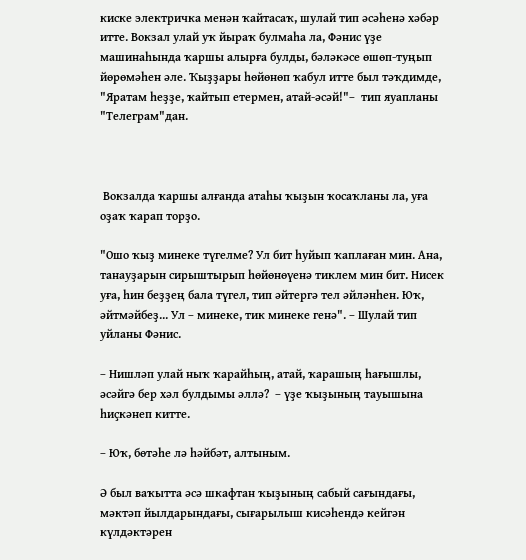киске электричка менән ҡайтасаҡ, шулай тип әсәһенә хәбәр итте. Вокзал улай уҡ йыраҡ булмаһа ла, Фәнис үҙе машинаһында ҡаршы алырға булды, бәләкәсе өшөп-туңып йөрөмәһен әле. Ҡыҙҙары һөйөнөп ҡабул итте был тәҡдимде, "Яратам һеҙҙе, ҡайтып етермен, атай-әсәй!"–  тип яуапланы "Телеграм"дан.



 Вокзалда ҡаршы алғанда атаһы ҡыҙын ҡосаҡланы ла, уға оҙаҡ ҡарап торҙо.

"Ошо ҡыҙ минеке түгелме? Ул бит һуйып ҡаплаған мин. Ана, танауҙарын сирыштырып һөйөнөүенә тиклем мин бит. Нисек уға, һин беҙҙең бала түгел, тип әйтергә тел әйләнһен. Юҡ, әйтмәйбеҙ... Ул – минеке, тик минеке генә". – Шулай тип уйланы Фәнис.

– Нишләп улай ныҡ ҡарайһың, атай, ҡарашың һағышлы, әсәйгә бер хәл булдымы әллә?  – үҙе ҡыҙының тауышына һиҫкәнеп китте.

– Юҡ, бөтәһе лә һәйбәт, алтыным.

Ә был ваҡытта әсә шкафтан ҡыҙының сабый сағындағы, мәктәп йылдарындағы, сығарылыш кисәһендә кейгән күлдәктәрен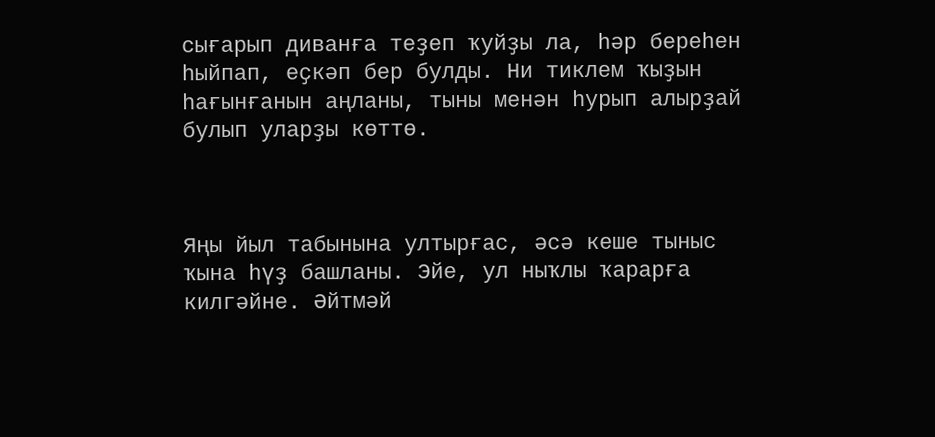сығарып диванға теҙеп ҡуйҙы ла, һәр береһен һыйпап, еҫкәп бер булды. Ни тиклем ҡыҙын һағынғанын аңланы, тыны менән һурып алырҙай булып уларҙы көттө.



Яңы йыл табынына ултырғас, әсә кеше тыныс ҡына һүҙ башланы. Эйе, ул ныҡлы ҡарарға килгәйне. Әйтмәй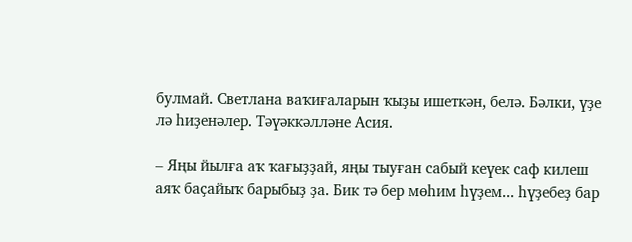булмай. Светлана ваҡиғаларын ҡыҙы ишеткән, белә. Бәлки, үҙе лә һиҙенәлер. Тәүәккәлләне Асия.

– Яңы йылға аҡ ҡағыҙҙай, яңы тыуған сабый кеүек саф килеш аяҡ баҫайыҡ барыбыҙ ҙа. Бик тә бер мөһим һүҙем... һүҙебеҙ бар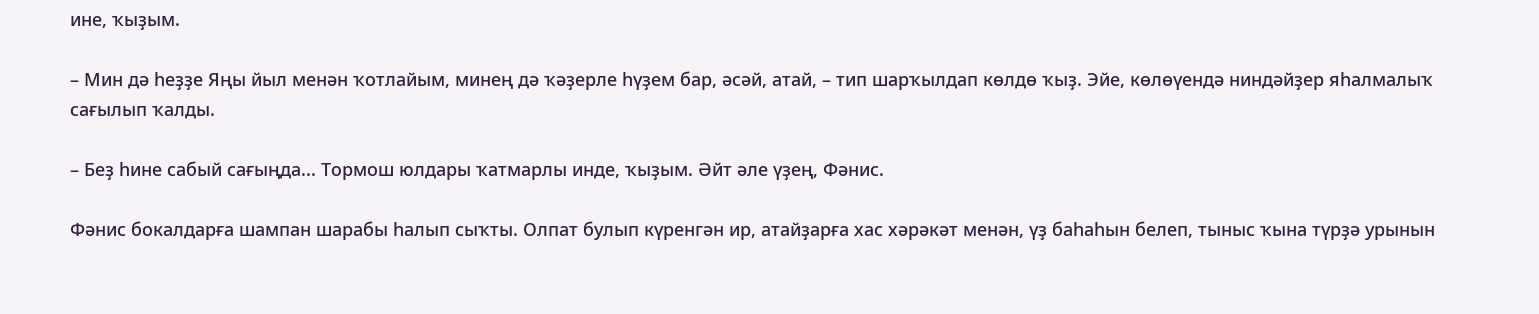ине, ҡыҙым.

– Мин дә һеҙҙе Яңы йыл менән ҡотлайым, минең дә ҡәҙерле һүҙем бар, әсәй, атай, – тип шарҡылдап көлдө ҡыҙ. Эйе, көлөүендә ниндәйҙер яһалмалыҡ сағылып ҡалды.

– Беҙ һине сабый сағыңда... Тормош юлдары ҡатмарлы инде, ҡыҙым. Әйт әле үҙең, Фәнис.

Фәнис бокалдарға шампан шарабы һалып сыҡты. Олпат булып күренгән ир, атайҙарға хас хәрәкәт менән, үҙ баһаһын белеп, тыныс ҡына түрҙә урынын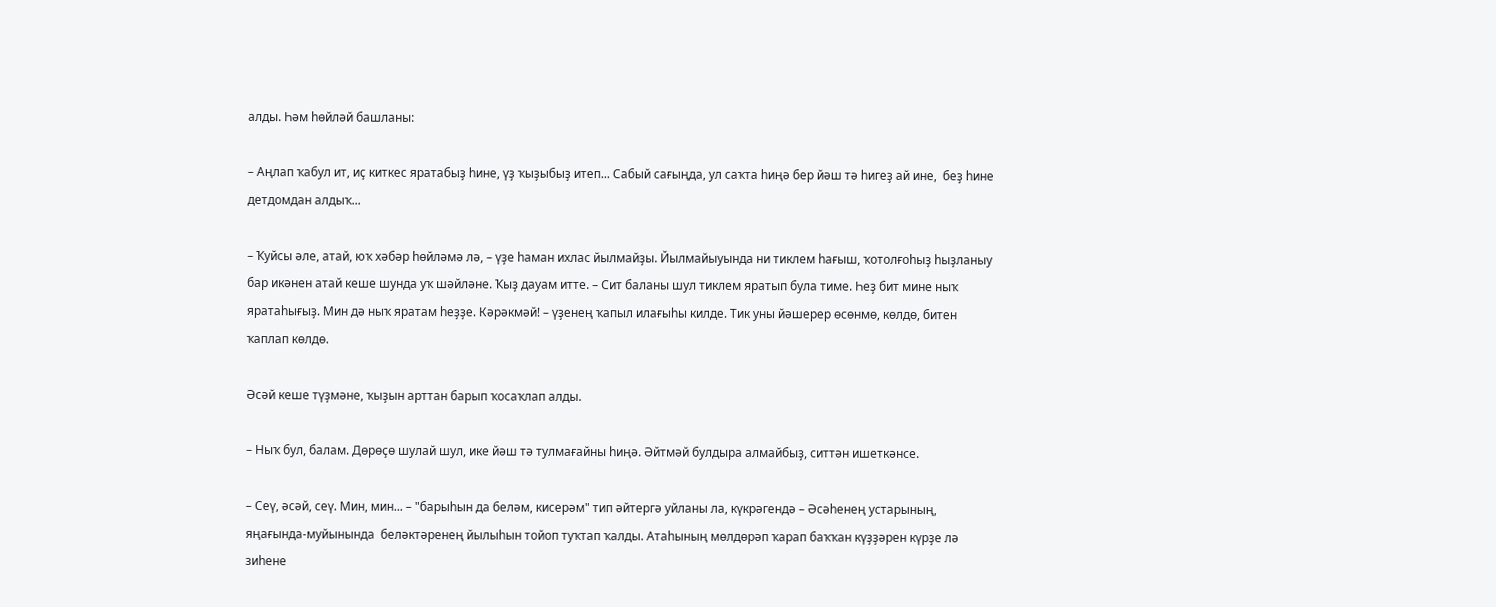алды. Һәм һөйләй башланы:

– Аңлап ҡабул ит, иҫ киткес яратабыҙ һине, үҙ ҡыҙыбыҙ итеп... Сабый сағыңда, ул саҡта һиңә бер йәш тә һигеҙ ай ине,  беҙ һине детдомдан алдыҡ...

– Ҡуйсы әле, атай, юҡ хәбәр һөйләмә лә, – үҙе һаман ихлас йылмайҙы. Йылмайыуында ни тиклем һағыш, ҡотолғоһыҙ һыҙланыу бар икәнен атай кеше шунда уҡ шәйләне. Ҡыҙ дауам итте. – Сит баланы шул тиклем яратып була тиме. Һеҙ бит мине ныҡ яратаһығыҙ. Мин дә ныҡ яратам һеҙҙе. Кәрәкмәй! – үҙенең ҡапыл илағыһы килде. Тик уны йәшерер өсөнмө, көлдө, битен ҡаплап көлдө.

Әсәй кеше түҙмәне, ҡыҙын арттан барып ҡосаҡлап алды.

– Ныҡ бул, балам. Дөрөҫө шулай шул, ике йәш тә тулмағайны һиңә. Әйтмәй булдыра алмайбыҙ, ситтән ишеткәнсе.

– Сеү, әсәй, сеү. Мин, мин... – "барыһын да беләм, кисерәм" тип әйтергә уйланы ла, күкрәгендә – Әсәһенең устарының, яңағында-муйынында  беләктәренең йылыһын тойоп туҡтап ҡалды. Атаһының мөлдөрәп ҡарап баҡҡан күҙҙәрен күрҙе лә зиһене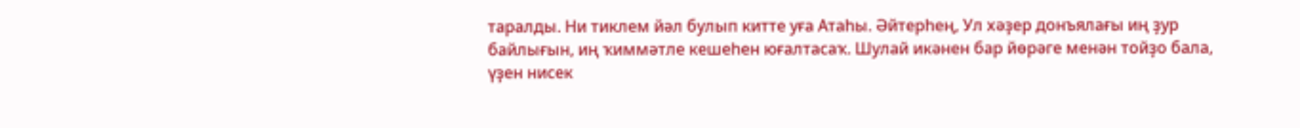таралды. Ни тиклем йәл булып китте уға Атаһы. Әйтерһең, Ул хәҙер донъялағы иң ҙур байлығын, иң ҡиммәтле кешеһен юғалтасаҡ. Шулай икәнен бар йөрәге менән тойҙо бала, үҙен нисек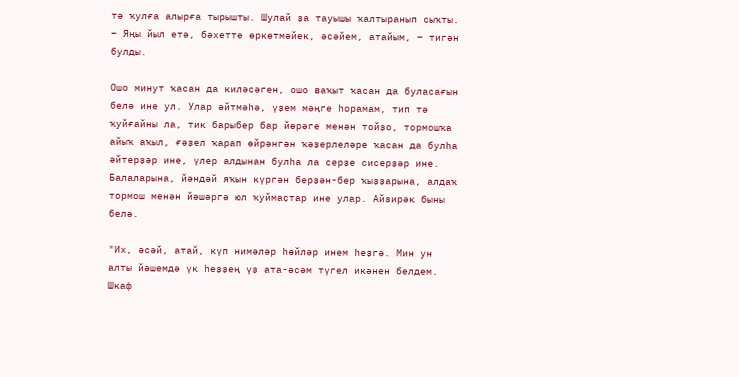тә ҡулға алырға тырышты. Шулай ҙа тауышы ҡалтыранып сыҡты. – Яңы йыл етә, бәхетте өркөтмәйек, әсәйем, атайым, – тигән булды.

Ошо минут ҡасан да киләсәген, ошо ваҡыт ҡасан да буласағын белә ине ул. Улар әйтмәһә, үҙем мәңге һорамам, тип тә ҡуйғайны ла, тик барыбер бар йөрәге менән тойҙо, тормошҡа айыҡ аҡыл, ғәҙел ҡарап өйрәнгән ҡәҙерлеләре ҡасан да булһа әйтерҙәр ине, үлер алдынан булһа ла серҙе сисерҙәр ине. Балаларына, йәндәй яҡын күргән берҙән-бер ҡыҙҙарына, алдаҡ тормош менән йәшәргә юл ҡуймаҫтар ине улар. Айзирәк быны белә.

"Их, әсәй, атай, күп нимәләр һөйләр инем һеҙгә. Мин ун алты йәшемдә үк һеҙҙең үҙ ата-әсәм түгел икәнен белдем. Шкаф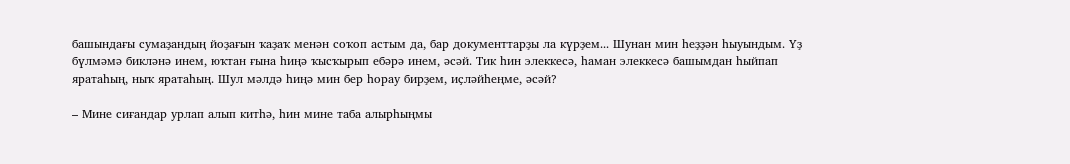башындағы сумаҙандың йоҙағын ҡаҙаҡ менән соҡоп астым да, бар документтарҙы ла күрҙем... Шунан мин һеҙҙән һыуындым. Үҙ бүлмәмә бикләнә инем, юҡтан ғына һиңә ҡысҡырып ебәрә инем, әсәй. Тик һин элеккесә, һаман элеккесә башымдан һыйпап яратаһың, ныҡ яратаһың. Шул мәлдә һиңә мин бер һорау бирҙем, иҫләйһеңме, әсәй?

– Мине сиғандар урлап алып китһә, һин мине таба алырһыңмы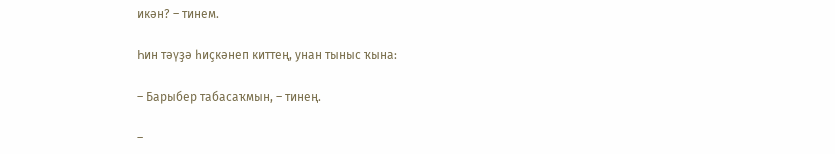икән? – тинем.

Һин тәүҙә һиҫкәнеп киттең, унан тыныс ҡына:

– Барыбер табасаҡмын, – тинең.

–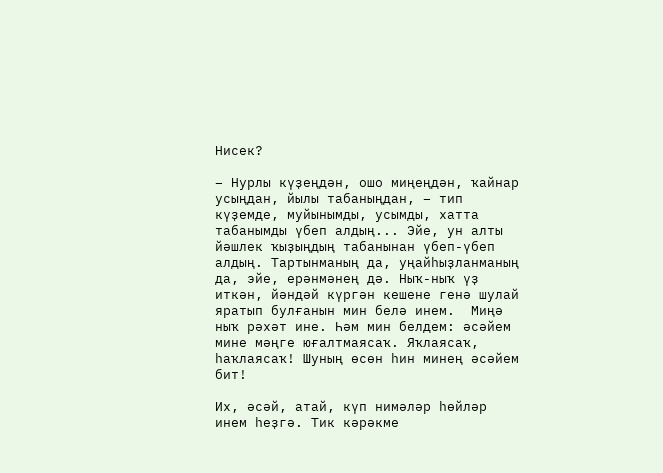Нисек?

– Нурлы күҙеңдән, ошо миңеңдән, ҡайнар усыңдан, йылы табаныңдан, – тип күҙемде, муйынымды, усымды, хатта табанымды үбеп алдың... Эйе, ун алты йәшлек ҡыҙыңдың табанынан үбеп-үбеп алдың. Тартынманың да, уңайһыҙланманың да, эйе, ерәнмәнең дә. Ныҡ-ныҡ үҙ иткән, йәндәй күргән кешене генә шулай яратып булғанын мин белә инем.  Миңә ныҡ рәхәт ине. Һәм мин белдем: әсәйем мине мәңге юғалтмаясаҡ. Яҡлаясаҡ, һаҡлаясаҡ! Шуның өсөн һин минең әсәйем бит!

Их, әсәй, атай, күп нимәләр һөйләр инем һеҙгә. Тик кәрәкме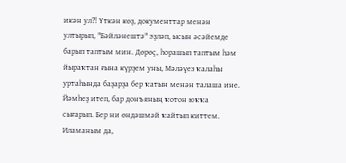икән ул?! Үткән көҙ, документтар менән ултырып, "Бәйләнештә" эҙләп, ысын әсәйемде барып таптым мин. Дөрөҫ, һорашып таптым һәм йыраҡтан ғына күрҙем уны, Мәләүез ҡалаһы уртаһында баҙарҙа бер ҡатын менән талаша ине. Йәмһеҙ итеп, бар донъяның ҡотон юҡҡа сығарып. Бер ни өндәшмәй ҡайтып киттем. Иламаным да,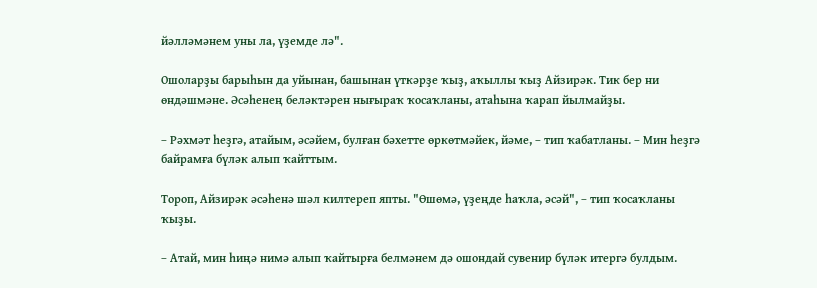йәлләмәнем уны ла, үҙемде лә".

Ошоларҙы барыһын да уйынан, башынан үткәрҙе ҡыҙ, аҡыллы ҡыҙ Айзирәк. Тик бер ни өндәшмәне. Әсәһенең беләктәрен нығыраҡ ҡосаҡланы, атаһына ҡарап йылмайҙы.

– Рәхмәт һеҙгә, атайым, әсәйем, булған бәхетте өркөтмәйек, йәме, – тип ҡабатланы. – Мин һеҙгә байрамға бүләк алып ҡайттым.

Тороп, Айзирәк әсәһенә шәл килтереп япты. "Өшөмә, үҙеңде һаҡла, әсәй", – тип ҡосаҡланы ҡыҙы.

– Атай, мин һиңә нимә алып ҡайтырға белмәнем дә ошондай сувенир бүләк итергә булдым.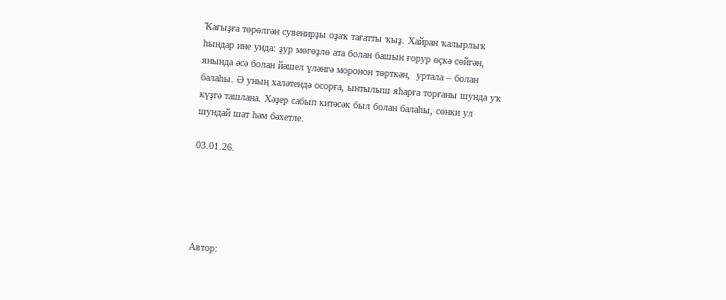Ҡағыҙға төрөлгән сувенирҙы оҙаҡ тағатты ҡыҙ. Хайран ҡалырлыҡ һындар ине унда: ҙур мөгөҙлө ата болан башын ғорур өҫкә сөйгән, янында әсә болан йәшел үләнгә моронон төрткән,  уртала – болан балаһы. Ә уның халәтендә осорға, ынтылыш яһарға торғаны шунда уҡ күҙгә ташлана. Хәҙер сабып китәсәк был болан балаһы, сөнки ул шундай шат һәм бәхетле.

03.01.26.





Автор: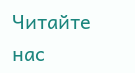Читайте нас